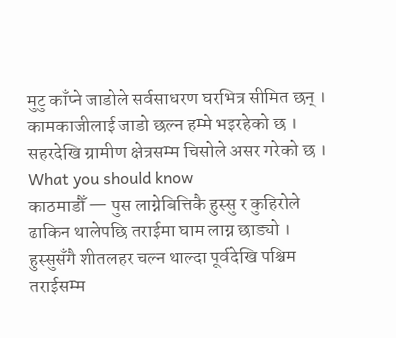मुटु काँप्ने जाडोले सर्वसाधरण घरभित्र सीमित छन् । कामकाजीलाई जाडो छल्न हम्मे भइरहेको छ । सहरदेखि ग्रामीण क्षेत्रसम्म चिसोले असर गरेको छ ।
What you should know
काठमाडौँ — पुस लाग्नेबित्तिकै हुस्सु र कुहिरोले ढाकिन थालेपछि तराईमा घाम लाग्न छाड्यो । हुस्सुसँगै शीतलहर चल्न थाल्दा पूर्वदेखि पश्चिम तराईसम्म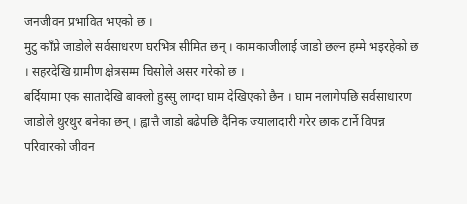जनजीवन प्रभावित भएको छ ।
मुटु काँप्ने जाडोले सर्वसाधरण घरभित्र सीमित छन् । कामकाजीलाई जाडो छल्न हम्मे भइरहेको छ । सहरदेखि ग्रामीण क्षेत्रसम्म चिसोले असर गरेको छ ।
बर्दियामा एक सातादेखि बाक्लो हुस्सु लाग्दा घाम देखिएको छैन । घाम नलागेपछि सर्वसाधारण जाडोले थुरथुर बनेका छन् । ह्वात्तै जाडो बढेपछि दैनिक ज्यालादारी गरेर छाक टार्ने विपन्न परिवारको जीवन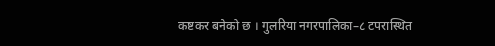कष्टकर बनेको छ । गुलरिया नगरपालिका–८ टपरास्थित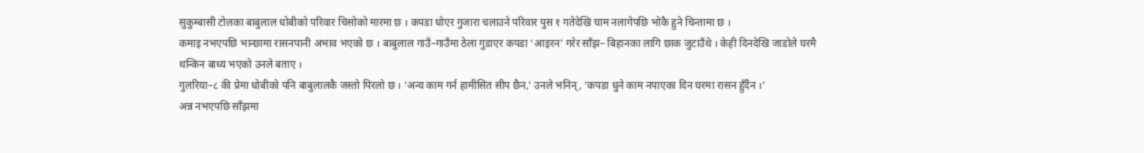सुकुम्बासी टोलका बाबुलाल धोबीको परिवार चिसोको मारमा छ । कपडा धोएर गुजारा चलाउने परिवार पुस १ गतेदेखि घाम नलागेपछि भोकै हुने चिन्तामा छ ।
कमाइ नभएपछि भान्छामा रासनपानी अभाव भएको छ । बाबुलाल गाउँ–गाउँमा ठेला गुडाएर कपडा ‘आइरन’ गरेर साँझ– बिहानका लागि छाक जुटाउँथे । केही दिनदेखि जाडोले घरमै थन्किन बाध्य भएको उनले बताए ।
गुलरिया–८ की प्रेमा धोबीको पनि बाबुलालकै जस्तो पिरलो छ । ‘अन्य काम गर्न हामीसित सीप छैन,’ उनले भनिन्, ‘कपडा धुने काम नपाएका दिन घरमा रासन हुँदैन ।’
अन्न नभएपछि साँझमा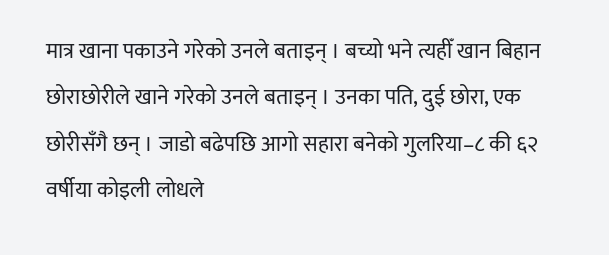मात्र खाना पकाउने गरेको उनले बताइन् । बच्यो भने त्यहीँ खान बिहान छोराछोरीले खाने गरेको उनले बताइन् । उनका पति, दुई छोरा, एक छोरीसँगै छन् । जाडो बढेपछि आगो सहारा बनेको गुलरिया–८ की ६२ वर्षीया कोइली लोधले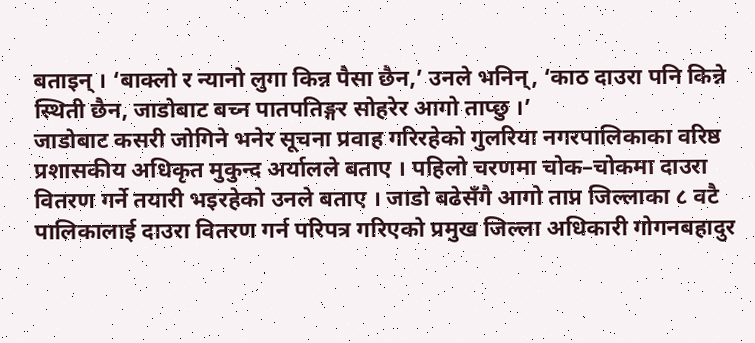बताइन् । ‘बाक्लो र न्यानो लुगा किन्न पैसा छैन,’ उनले भनिन्, ‘काठ दाउरा पनि किन्ने स्थिती छैन, जाडोबाट बच्न पातपतिङ्गर सोहरेर आगो ताप्छु ।’
जाडोबाट कसरी जोगिने भनेर सूचना प्रवाह गरिरहेको गुलरिया नगरपालिकाका वरिष्ठ प्रशासकीय अधिकृत मुकुन्द अर्यालले बताए । पहिलो चरणमा चोक–चोकमा दाउरा वितरण गर्ने तयारी भइरहेको उनले बताए । जाडो बढेसँगै आगो ताप्न जिल्लाका ८ वटै पालिकालाई दाउरा वितरण गर्न परिपत्र गरिएको प्रमुख जिल्ला अधिकारी गोगनबहादुर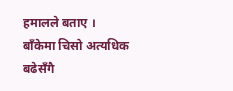हमालले बताए ।
बाँकेमा चिसो अत्यधिक बढेसँगै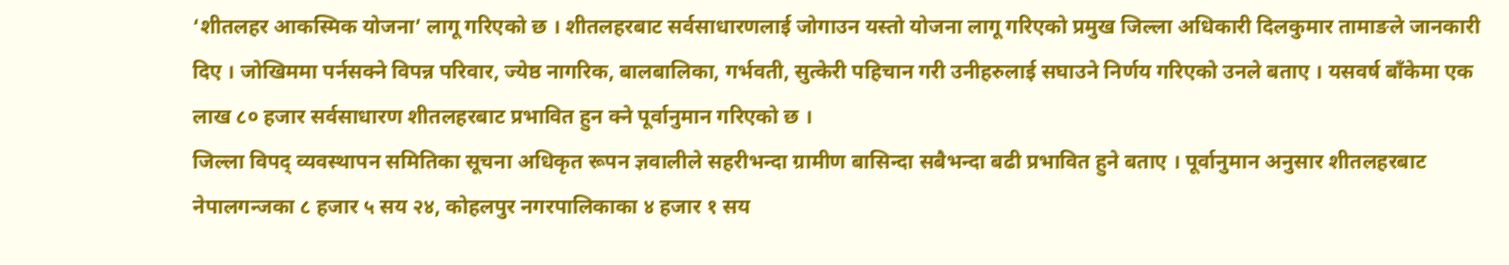‘शीतलहर आकस्मिक योजना’ लागू गरिएको छ । शीतलहरबाट सर्वसाधारणलाई जोगाउन यस्तो योजना लागू गरिएको प्रमुख जिल्ला अधिकारी दिलकुमार तामाङले जानकारी दिए । जोखिममा पर्नसक्ने विपन्न परिवार, ज्येष्ठ नागरिक, बालबालिका, गर्भवती, सुत्केरी पहिचान गरी उनीहरुलाई सघाउने निर्णय गरिएको उनले बताए । यसवर्ष बाँकेमा एक लाख ८० हजार सर्वसाधारण शीतलहरबाट प्रभावित हुन क्ने पूर्वानुमान गरिएको छ ।
जिल्ला विपद् व्यवस्थापन समितिका सूचना अधिकृत रूपन ज्ञवालीले सहरीभन्दा ग्रामीण बासिन्दा सबैभन्दा बढी प्रभावित हुने बताए । पूर्वानुमान अनुसार शीतलहरबाट नेपालगन्जका ८ हजार ५ सय २४, कोहलपुर नगरपालिकाका ४ हजार १ सय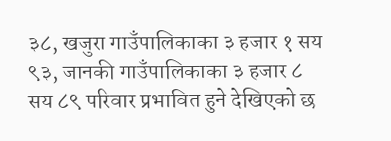३८, खजुरा गाउँपालिकाका ३ हजार १ सय ९३, जानकी गाउँपालिकाका ३ हजार ८ सय ८९ परिवार प्रभावित हुने देखिएको छ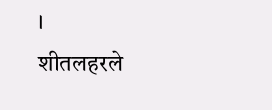।
शीतलहरले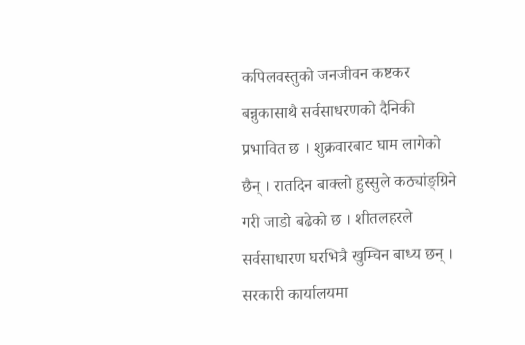कपिलवस्तुको जनजीवन कष्टकर बन्नुकासाथै सर्वसाधरणको दैनिकी प्रभावित छ । शुक्रवारबाट घाम लागेको छैन् । रातदिन बाक्लो हुस्सुले कठ्यांङ्ग्रिने गरी जाडो बढेको छ । शीतलहरले सर्वसाधारण घरभित्रै खुम्चिन बाध्य छन् । सरकारी कार्यालयमा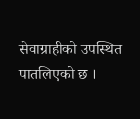सेवाग्राहीको उपस्थित पातलिएको छ ।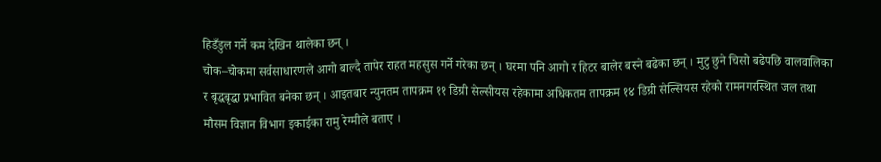हिडँडुल गर्ने कम देखिन थालेका छन् ।
चोक–चोकमा सर्वसाधारणले आगो बाल्दै तापेर राहत महसुस गर्ने गरेका छन् । घरमा पनि आगो र हिटर बालेर बस्ने बढेका छन् । मुटु छुने चिसो बढेपछि वालवालिका र बृद्धबृद्धा प्रभावित बनेका छन् । आइतबार न्युनतम तापक्रम ११ डिग्री सेल्सीयस रहेकामा अधिकतम तापक्रम १४ डिग्री सेल्सियस रहेको रामनगरस्थित जल तथा मौसम विज्ञान विभाग इकाईका रामु रेग्मीले बताए ।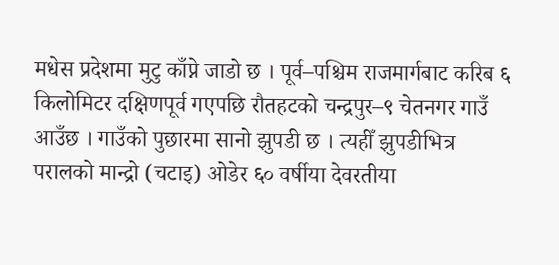मधेस प्रदेशमा मुटु काँप्ने जाडो छ । पूर्व–पश्चिम राजमार्गबाट करिब ६ किलोमिटर दक्षिणपूर्व गएपछि रौतहटको चन्द्रपुर–९ चेतनगर गाउँ आउँछ । गाउँको पुछारमा सानो झुपडी छ । त्यहीँ झुपडीभित्र परालको मान्द्रो (चटाइ) ओडेर ६० वर्षीया देवरतीया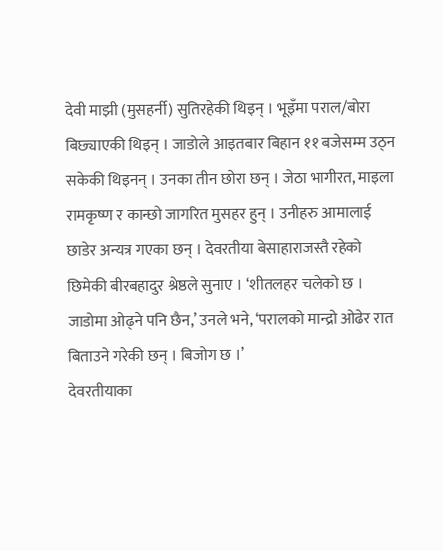देवी माझी (मुसहर्नी) सुतिरहेकी थिइन् । भूइँमा पराल/बोरा बिछ्याएकी थिइन् । जाडोले आइतबार बिहान ११ बजेसम्म उठ्न सकेकी थिइनन् । उनका तीन छोरा छन् । जेठा भागीरत, माइला रामकृष्ण र कान्छो जागरित मुसहर हुन् । उनीहरु आमालाई छाडेर अन्यत्र गएका छन् । देवरतीया बेसाहाराजस्तै रहेको छिमेकी बीरबहादुर श्रेष्ठले सुनाए । ‘शीतलहर चलेको छ । जाडोमा ओढ्ने पनि छैन,’ उनले भने, ‘परालको मान्द्रो ओढेर रात बिताउने गरेकी छन् । बिजोग छ ।’
देवरतीयाका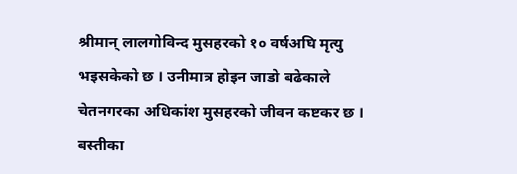श्रीमान् लालगोविन्द मुसहरको १० वर्षअघि मृत्यु भइसकेको छ । उनीमात्र होइन जाडो बढेकाले चेतनगरका अधिकांश मुसहरको जीवन कष्टकर छ । बस्तीका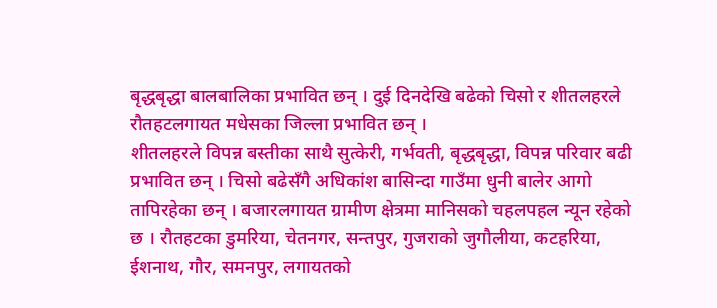बृद्धबृद्धा बालबालिका प्रभावित छन् । दुई दिनदेखि बढेको चिसो र शीतलहरले रौतहटलगायत मधेसका जिल्ला प्रभावित छन् ।
शीतलहरले विपन्न बस्तीका साथै सुत्केरी, गर्भवती, बृद्धबृद्धा, विपन्न परिवार बढी प्रभावित छन् । चिसो बढेसँगै अधिकांश बासिन्दा गाउँमा धुनी बालेर आगो तापिरहेका छन् । बजारलगायत ग्रामीण क्षेत्रमा मानिसको चहलपहल न्यून रहेको छ । रौतहटका डुमरिया, चेतनगर, सन्तपुर, गुजराको जुगौलीया, कटहरिया, ईशनाथ, गौर, समनपुर, लगायतको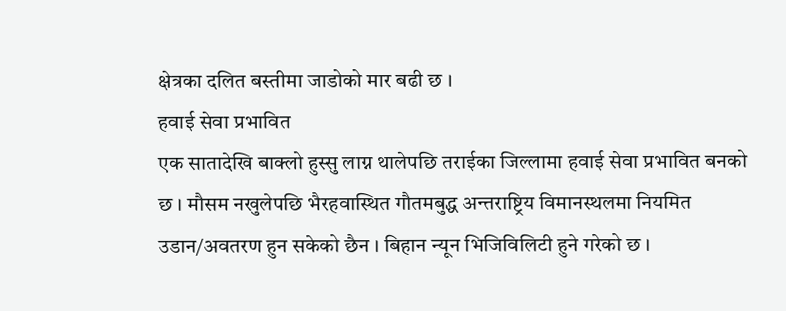क्षेत्रका दलित बस्तीमा जाडोको मार बढी छ ।
हवाई सेवा प्रभावित
एक सातादेखि बाक्लो हुस्सु लाग्न थालेपछि तराईका जिल्लामा हवाई सेवा प्रभावित बनको छ । मौसम नखुलेपछि भैरहवास्थित गौतमबुद्ध अन्तराष्ट्रिय विमानस्थलमा नियमित उडान/अवतरण हुन सकेको छैन । बिहान न्यून भिजिविलिटी हुने गरेको छ ।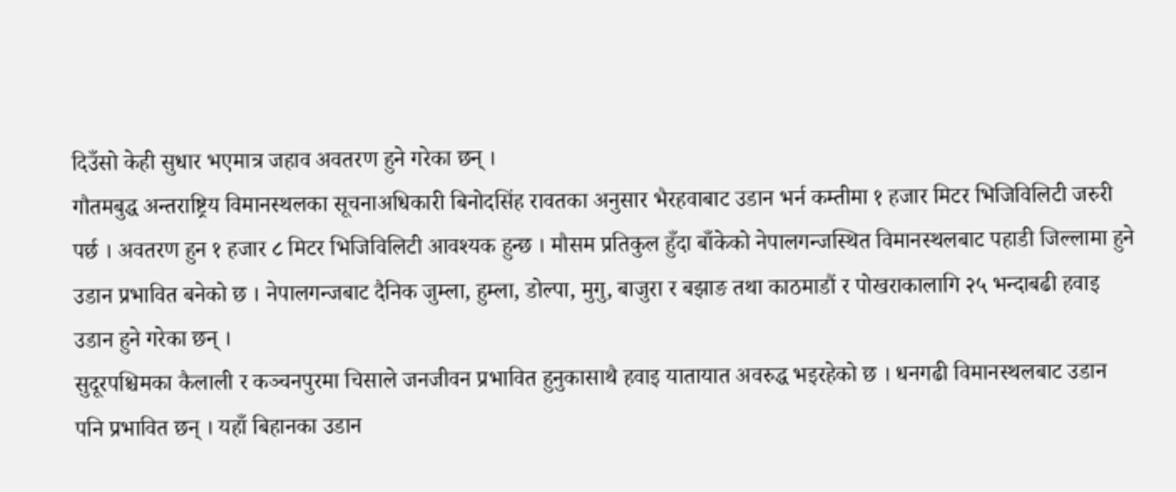दिउँसो केही सुधार भएमात्र जहाव अवतरण हुने गरेका छन् ।
गौतमबुद्ध अन्तराष्ट्रिय विमानस्थलका सूचनाअधिकारी बिनोदसिंह रावतका अनुसार भैरहवाबाट उडान भर्न कम्तीमा १ हजार मिटर भिजिविलिटी जरुरी पर्छ । अवतरण हुन १ हजार ८ मिटर भिजिविलिटी आवश्यक हुन्छ । मौसम प्रतिकुल हुँदा बाँकेको नेपालगन्जस्थित विमानस्थलबाट पहाडी जिल्लामा हुने उडान प्रभावित बनेको छ । नेपालगन्जबाट दैनिक जुम्ला, हुम्ला, डोल्पा, मुगु, बाजुरा र बझाङ तथा काठमाडौं र पोखराकालागि २५ भन्दाबढी हवाइ उडान हुने गरेका छन् ।
सुदूरपश्चिमका कैलाली र कञ्चनपुरमा चिसाले जनजीवन प्रभावित हुनुकासाथै हवाइ यातायात अवरुद्ध भइरहेको छ । धनगढी विमानस्थलबाट उडान पनि प्रभावित छन् । यहाँ बिहानका उडान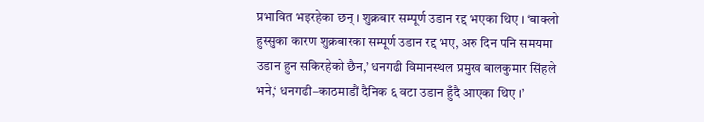प्रभावित भइरहेका छन् । शुक्रबार सम्पूर्ण उडान रद्द भएका थिए । ‘बाक्लो हुस्सुका कारण शुक्रबारका सम्पूर्ण उडान रद्द भए, अरु दिन पनि समयमा उडान हुन सकिरहेको छैन,’ धनगढी विमानस्थल प्रमुख बालकुमार सिंहले भने,‘ धनगढी–काठमाडौं दैनिक ६ वटा उडान हुँदै आएका थिए ।’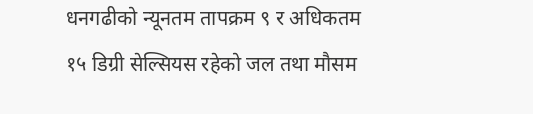धनगढीको न्यूनतम तापक्रम ९ र अधिकतम १५ डिग्री सेल्सियस रहेको जल तथा मौसम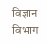विज्ञान विभाग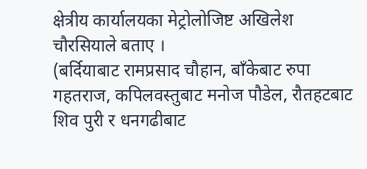क्षेत्रीय कार्यालयका मेट्रोलोजिष्ट अखिलेश चौरसियाले बताए ।
(बर्दियाबाट रामप्रसाद चौहान, बाँकेबाट रुपा गहतराज, कपिलवस्तुबाट मनोज पौडेल, रौतहटबाट शिव पुरी र धनगढीबाट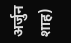अर्जुन शाह)